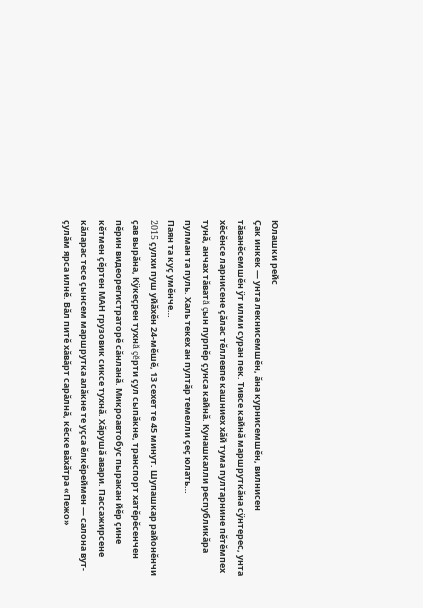Юлашки рейс
Çак инкек — унта лекнисемшĕн, ăна курнисемшĕн, вилнисен тăванĕсемшĕн ÿт илми суран пек. Тивсе кайнă маршруткăна сÿнтерес, унта хĕсĕнсе ларнисене çăлас тĕллевпе кашниех хăй тума пултарнине пĕтĕмпех тунă, анчах тăватă çын пурпĕр çунса кайнă. Кунашкалли республикăра пулман та пуль. Халь текех ан пултăр темелли çеç юлать…
Паян та куç умĕнче…
2015 çулхи пуш уйăхĕн 24-мĕшĕ, 13 сехет те 45 минут. Шупашкар районĕнчи çав вырăна, Кÿкеçрен тухнă çĕрти çул сыпăкне, транспорт хатĕрĕсенчен пĕрин видеорегистраторĕ сăнланă. Микроавтобус пыракан йĕр çине кĕтмен çĕртен МАН грузовик сиксе тухнă. Хăрушă авари. Пассажирсене кăларас тесе çынсем маршрутка алăкне те уçса ĕлкĕреймен — салона вут-çулăм ярса илнĕ. Вăл питĕ хăвăрт сарăлнă, кĕске вăхăтра «Пежо»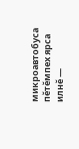микроавтобуса пĕтĕмпех ярса илнĕ —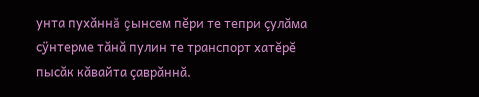унта пухăннă çынсем пĕри те тепри çулăма сÿнтерме тăнă пулин те транспорт хатĕрĕ пысăк кăвайта çаврăннă.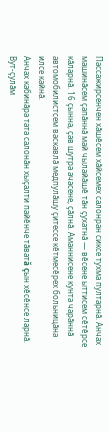Пассажирсенчен хăшĕсем хăйсемех салонран сиксе тухма пултарнă. Анчах машинăсем çапăннă май чылайăшĕ тăн çухатнă — вĕсене ыттисем сĕтĕрсе кăларнă. 16 çынна, çав шутра ачасене, çăлнă. Аманнисене кунта чарăннă автомобилистсем васкавлă медпулăшу çитессе кĕтмесĕрех больницăна илсе кайнă.
Анчах кабинăра тата салонăн хыçалти пайĕнче тăватă çын хĕсĕнсе ларнă. Вут-çулăм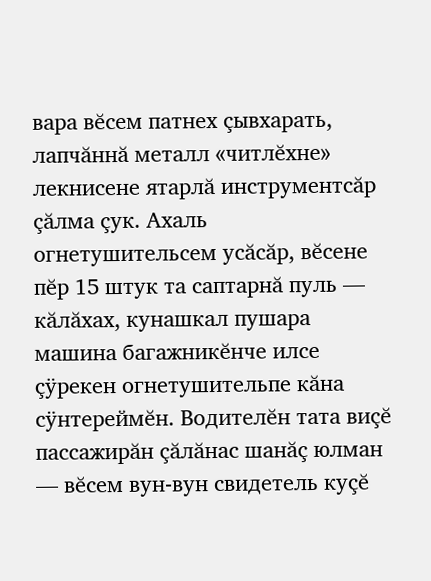вара вĕсем патнех çывхарать, лапчăннă металл «читлĕхне» лекнисене ятарлă инструментсăр çăлма çук. Ахаль огнетушительсем усăсăр, вĕсене пĕр 15 штук та саптарнă пуль — кăлăхах, кунашкал пушара машина багажникĕнче илсе çÿрекен огнетушительпе кăна сÿнтереймĕн. Водителĕн тата виçĕ пассажирăн çăлăнас шанăç юлман — вĕсем вун-вун свидетель куçĕ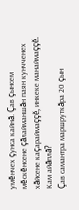умĕнчех çунса кайнă. Çав çынсем мĕскĕнсене çăлайманшăн паян кунчченех хăйсене каçараймаççĕ, инкеке манаймаççĕ.
Кам айăплă?
Çав самантра маршруткăра 20 çын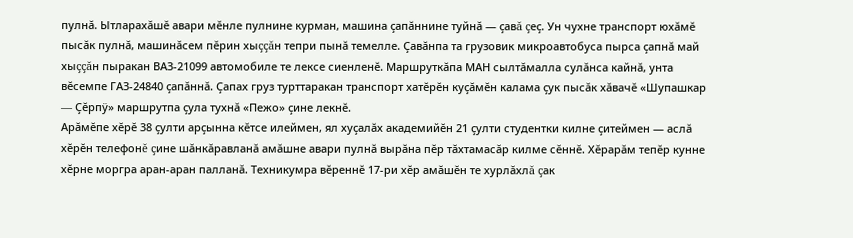пулнă. Ытларахăшĕ авари мĕнле пулнине курман, машина çапăннине туйнă — çавă çеç. Ун чухне транспорт юхăмĕ пысăк пулнă, машинăсем пĕрин хыççăн тепри пынă темелле. Çавăнпа та грузовик микроавтобуса пырса çапнă май хыççăн пыракан ВАЗ-21099 автомобиле те лексе сиенленĕ. Маршруткăпа МАН сылтăмалла сулăнса кайнă, унта вĕсемпе ГАЗ-24840 çапăннă. Çапах груз турттаракан транспорт хатĕрĕн куçăмĕн калама çук пысăк хăвачĕ «Шупашкар — Çĕрпÿ» маршрутпа çула тухнă «Пежо» çине лекнĕ.
Арăмĕпе хĕрĕ 38 çулти арçынна кĕтсе илеймен, ял хуçалăх академийĕн 21 çулти студентки килне çитеймен — аслă хĕрĕн телефонĕ çине шăнкăравланă амăшне авари пулнă вырăна пĕр тăхтамасăр килме сĕннĕ. Хĕрарăм тепĕр кунне хĕрне моргра аран-аран палланă. Техникумра вĕреннĕ 17-ри хĕр амăшĕн те хурлăхлă çак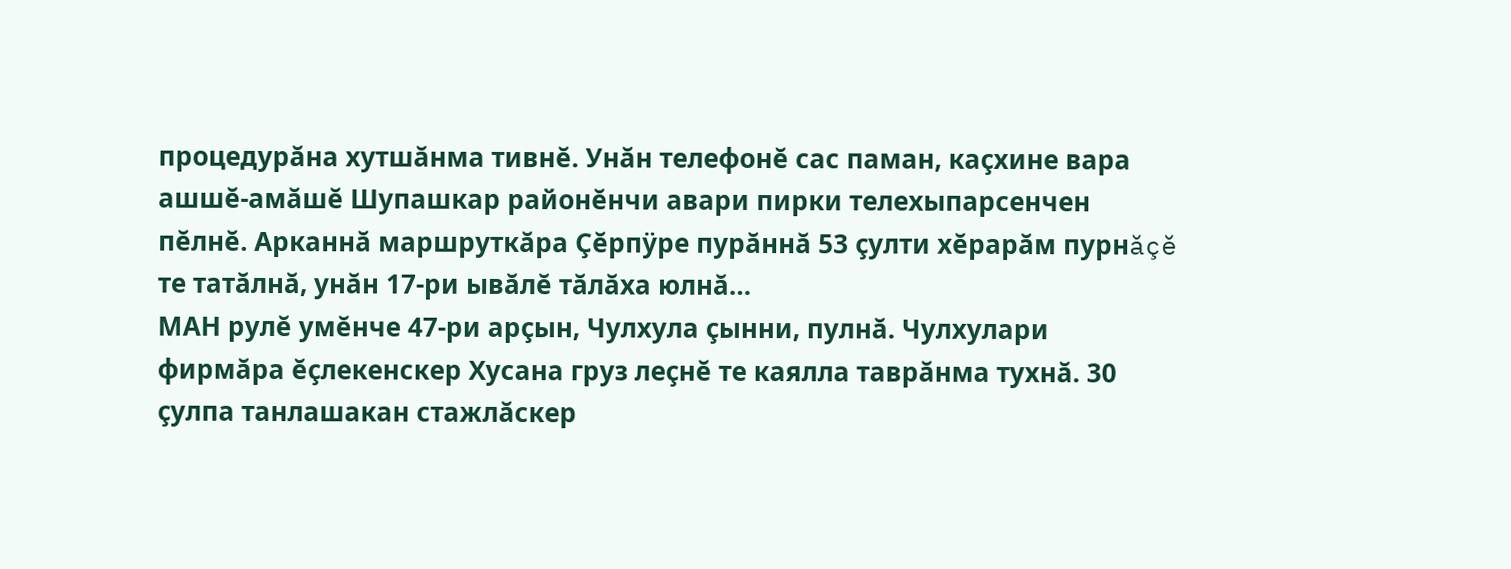процедурăна хутшăнма тивнĕ. Унăн телефонĕ сас паман, каçхине вара ашшĕ-амăшĕ Шупашкар районĕнчи авари пирки телехыпарсенчен пĕлнĕ. Арканнă маршруткăра Çĕрпÿре пурăннă 53 çулти хĕрарăм пурнăçĕ те татăлнă, унăн 17-ри ывăлĕ тăлăха юлнă…
МАН рулĕ умĕнче 47-ри арçын, Чулхула çынни, пулнă. Чулхулари фирмăра ĕçлекенскер Хусана груз леçнĕ те каялла таврăнма тухнă. 30 çулпа танлашакан стажлăскер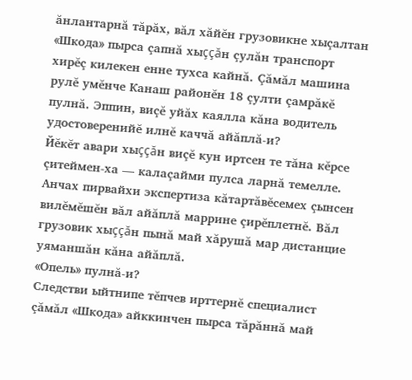ăнлантарнă тăрăх, вăл хăйĕн грузовикне хыçалтан «Шкода» пырса çапнă хыççăн çулăн транспорт хирĕç килекен енне тухса кайнă. Çăмăл машина рулĕ умĕнче Канаш районĕн 18 çулти çамрăкĕ пулнă. Эппин, виçĕ уйăх каялла кăна водитель удостоверенийĕ илнĕ каччă айăплă-и?
Йĕкĕт авари хыççăн виçĕ кун иртсен те тăна кĕрсе çитеймен-ха — калаçайми пулса ларнă темелле. Анчах пирвайхи экспертиза кăтартăвĕсемех çынсен вилĕмĕшĕн вăл айăплă маррине çирĕплетнĕ. Вăл грузовик хыççăн пынă май хăрушă мар дистанцие уяманшăн кăна айăплă.
«Опель» пулнă-и?
Следстви ыйтнипе тĕпчев ирттернĕ специалист çăмăл «Шкода» айккинчен пырса тăрăннă май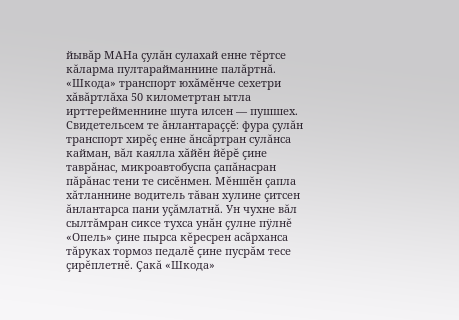йывăр МАНа çулăн сулахай енне тĕртсе кăларма пултарайманнине палăртнă. «Шкода» транспорт юхăмĕнче сехетри хăвăртлăха 50 километртан ытла ирттерейменнине шута илсен — пушшех.
Свидетельсем те ăнлантараççĕ: фура çулăн транспорт хирĕç енне ăнсăртран сулăнса кайман, вăл каялла хăйĕн йĕрĕ çине таврăнас, микроавтобуспа çапăнасран пăрăнас тени те сисĕнмен. Мĕншĕн çапла хăтланнине водитель тăван хулине çитсен ăнлантарса пани уçăмлатнă. Ун чухне вăл сылтăмран сиксе тухса унăн çулне пÿлнĕ «Опель» çине пырса кĕресрен асăрханса тăруках тормоз педалĕ çине пусрăм тесе çирĕплетнĕ. Çакă «Шкода»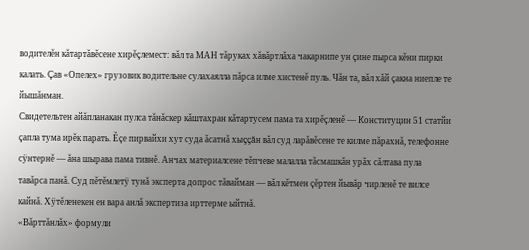водителĕн кăтартăвĕсене хирĕçлемест: вăл та МАН тăруках хăвăртлăха чакарнипе ун çине пырса кĕни пирки калать. Çав «Опелех» грузовик водительне сулахаялла пăрса илме хистенĕ пуль. Чăн та, вăл хăй çакна ниепле те йышăнман.
Свидетельтен айăпланакан пулса тăнăскер кăштахран кăтартусем пама та хирĕçленĕ — Конституцин 51 статйи çапла тума ирĕк парать. Ĕçе пирвайхи хут суда ăсатнă хыççăн вăл суд ларăвĕсене те килме пăрахнă, телефонне сÿнтернĕ — ăна шырава пама тивнĕ. Анчах материалсене тĕпчеве малалла тăсмашкăн урăх сăлтава пула тавăрса панă. Суд пĕтĕмлетÿ тунă эксперта допрос тăвайман — вăл кĕтмен çĕртен йывăр чирленĕ те вилсе кайнă. Хÿтĕленекен ен вара анлă экспертиза ирттерме ыйтнă.
«Вăрттăнлăх» формули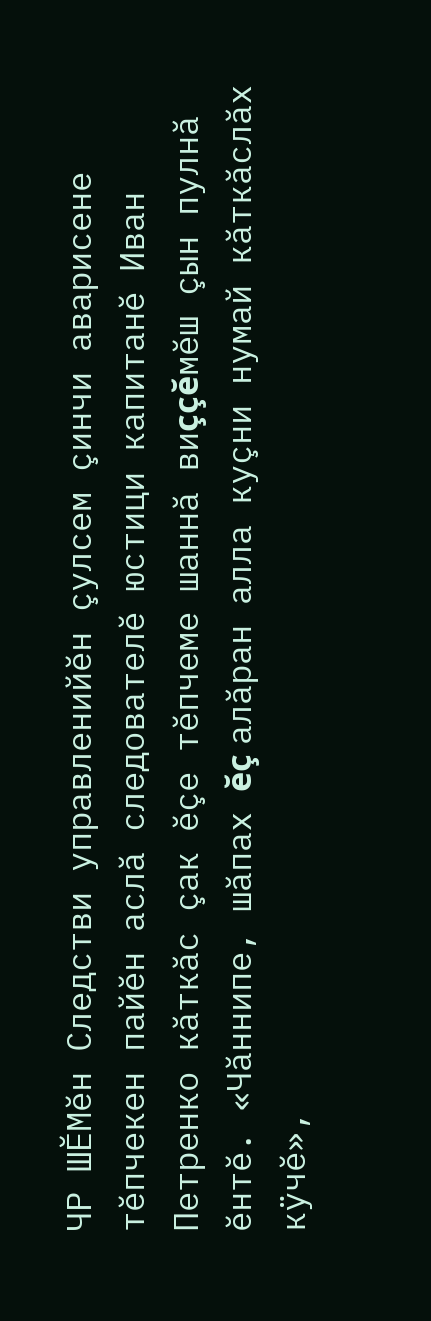ЧР ШĔМĕн Следстви управленийĕн çулсем çинчи аварисене тĕпчекен пайĕн аслă следователĕ юстици капитанĕ Иван Петренко кăткăс çак ĕçе тĕпчеме шаннă виççĕмĕш çын пулнă ĕнтĕ. «Чăннипе, шăпах ĕç алăран алла куçни нумай кăткăслăх кÿчĕ»,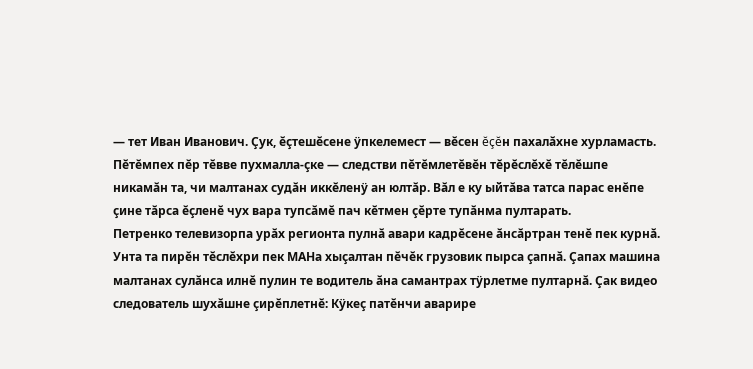— тет Иван Иванович. Çук, ĕçтешĕсене ÿпкелемест — вĕсен ĕçĕн пахалăхне хурламасть. Пĕтĕмпех пĕр тĕвве пухмалла-çке — следстви пĕтĕмлетĕвĕн тĕрĕслĕхĕ тĕлĕшпе никамăн та, чи малтанах судăн иккĕленÿ ан юлтăр. Вăл е ку ыйтăва татса парас енĕпе çине тăрса ĕçленĕ чух вара тупсăмĕ пач кĕтмен çĕрте тупăнма пултарать.
Петренко телевизорпа урăх регионта пулнă авари кадрĕсене ăнсăртран тенĕ пек курнă. Унта та пирĕн тĕслĕхри пек МАНа хыçалтан пĕчĕк грузовик пырса çапнă. Çапах машина малтанах сулăнса илнĕ пулин те водитель ăна самантрах тÿрлетме пултарнă. Çак видео следователь шухăшне çирĕплетнĕ: Кÿкеç патĕнчи аварире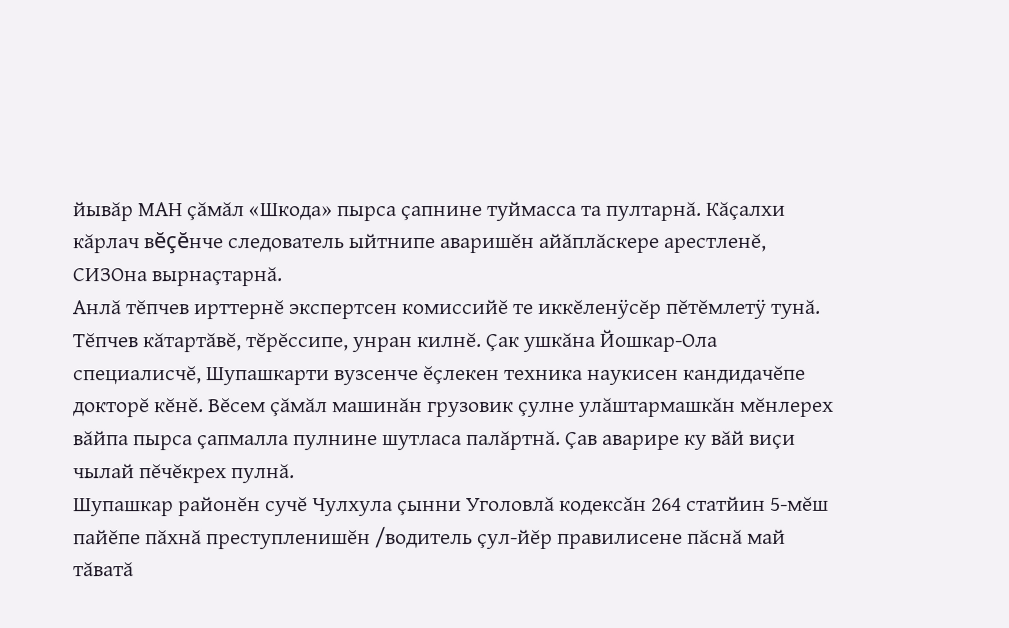йывăр МАН çăмăл «Шкода» пырса çапнине туймасса та пултарнă. Кăçалхи кăрлач вĕçĕнче следователь ыйтнипе аваришĕн айăплăскере арестленĕ, СИЗОна вырнаçтарнă.
Анлă тĕпчев ирттернĕ экспертсен комиссийĕ те иккĕленÿсĕр пĕтĕмлетÿ тунă. Тĕпчев кăтартăвĕ, тĕрĕссипе, унран килнĕ. Çак ушкăна Йошкар-Ола специалисчĕ, Шупашкарти вузсенче ĕçлекен техника наукисен кандидачĕпе докторĕ кĕнĕ. Вĕсем çăмăл машинăн грузовик çулне улăштармашкăн мĕнлерех вăйпа пырса çапмалла пулнине шутласа палăртнă. Çав аварире ку вăй виçи чылай пĕчĕкрех пулнă.
Шупашкар районĕн сучĕ Чулхула çынни Уголовлă кодексăн 264 статйин 5-мĕш пайĕпе пăхнă преступленишĕн /водитель çул-йĕр правилисене пăснă май тăватă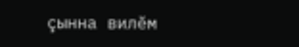çынна вилĕм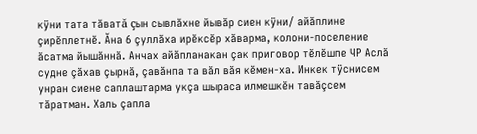кÿни тата тăватă çын сывлăхне йывăр сиен кÿни/ айăплине çирĕплетнĕ. Ăна 6 çуллăха ирĕксĕр хăварма, колони-поселение ăсатма йышăннă. Анчах айăпланакан çак приговор тĕлĕшпе ЧР Аслă судне çăхав çырнă, çавăнпа та вăл вăя кĕмен-ха. Инкек тÿснисем унран сиене саплаштарма укçа шыраса илмешкĕн тавăçсем тăратман. Халь çапла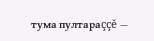тума пултараççĕ —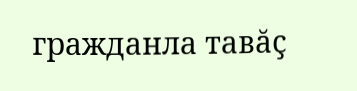гражданла тавăç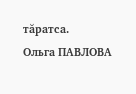тăратса.
Ольга ПАВЛОВА